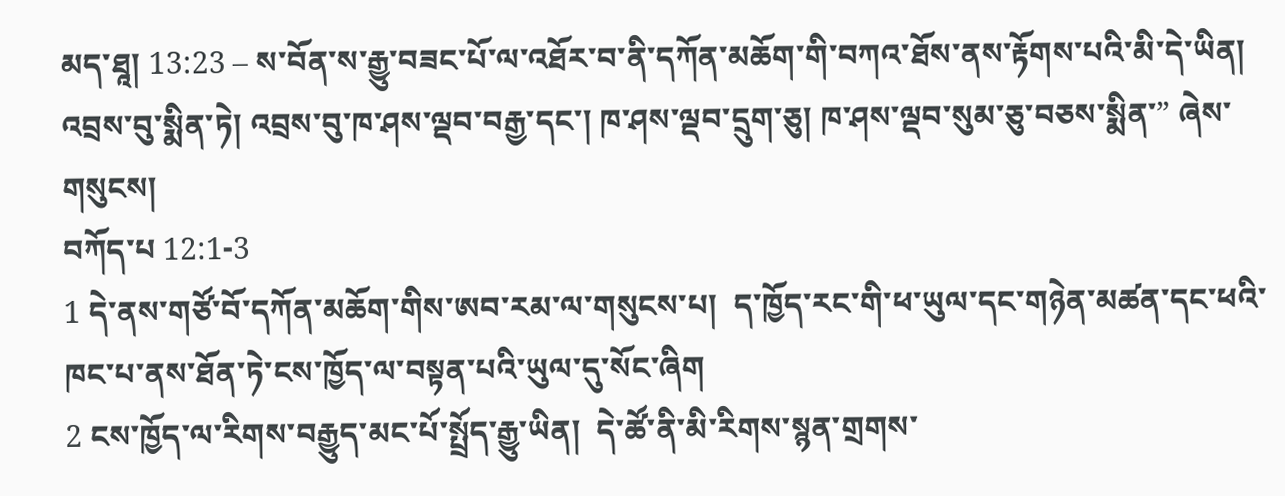མད་ཐཱ། 13:23 – ས་བོན་ས་རྒྱུ་བཟང་པོ་ལ་འཐོར་བ་ནི་དཀོན་མཆོག་གི་བཀའ་ཐོས་ནས་རྟོགས་པའི་མི་དེ་ཡིན། འབྲས་བུ་སྨིན་ཏེ། འབྲས་བུ་ཁ་ཤས་ལྡབ་བརྒྱ་དང་། ཁ་ཤས་ལྡབ་དྲུག་ཅུ། ཁ་ཤས་ལྡབ་སུམ་ཅུ་བཅས་སྨིན་” ཞེས་གསུངས།
བཀོད་པ 12:1-3
1 དེ་ནས་གཙོ་བོ་དཀོན་མཆོག་གིས་ཨབ་རམ་ལ་གསུངས་པ།  ད་ཁྱོད་རང་གི་ཕ་ཡུལ་དང་གཉེན་མཚན་དང་ཕའི་ཁང་པ་ནས་ཐོན་ཏེ་ངས་ཁྱོད་ལ་བསྟན་པའི་ཡུལ་དུ་སོང་ཞིག
2 ངས་ཁྱོད་ལ་རིགས་བརྒྱུད་མང་པོ་སྤྲོད་རྒྱུ་ཡིན།  དེ་ཚོ་ནི་མི་རིགས་སྙན་གྲགས་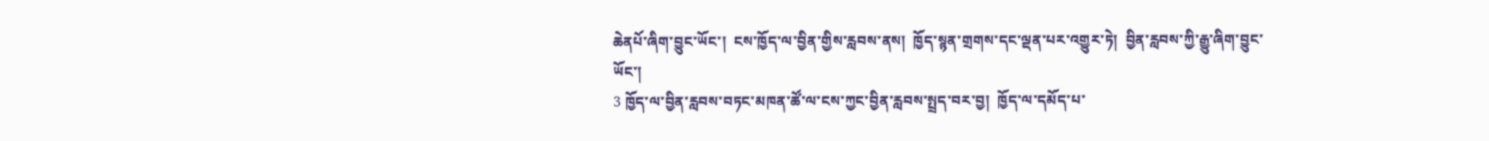ཆེནཔོ་ཞིག་བྱུང་ཡོང་།  ངས་ཁྱོད་ལ་བྱིན་གྱིས་རླབས་ནས།  ཁྱོད་སྙན་གྲགས་དང་ལྡན་པར་འགྱུར་ཏེ།  བྱིན་རླབས་ཀྱི་རྒྱུ་ཞིག་བྱུང་ཡོང་།
3 ཁྱོད་ལ་བྱིན་རླབས་བཏང་མཁན་ཚོ་ལ་ངས་ཀྱང་བྱིན་རླབས་སྤྲད་བར་བྱ།  ཁྱོད་ལ་དམོད་པ་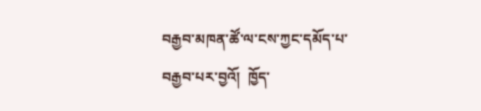བརྒྱབ་མཁན་ཚོ་ལ་ངས་ཀྱང་དམོད་པ་བརྒྱབ་པར་བྱའོ།  ཁྱོད་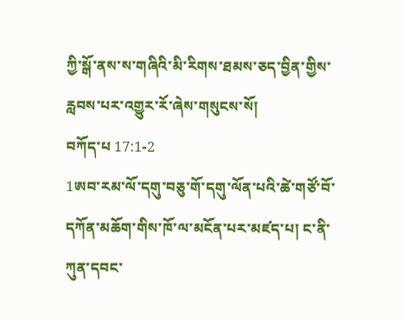ཀྱི་སྒོ་ནས་ས་གཞིའི་མི་རིགས་ཐམས་ཅད་བྱིན་གྱིས་རླབས་པར་འགྱུར་རོ་ཞེས་གསུངས་སོ།
བཀོད་པ 17:1-2
1ཨབ་རམ་ལོ་དགུ་བཅུ་གོ་དགུ་ལོན་པའི་ཚེ་གཙོ་བོ་དཀོན་མཆོག་གིས་ཁོ་ལ་མངོན་པར་མཛད་པ། ང་ནི་ཀུན་དབང་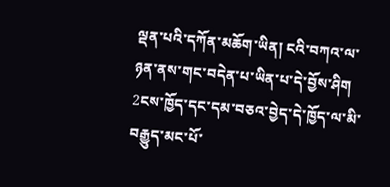ལྡན་པའི་དཀོན་མཆོག་ཡིན། ངའི་བཀའ་ལ་ཉན་ནས་གང་བདེན་པ་ཡིན་པ་དེ་བྱོས་ཤིག 2ངས་ཁྱོད་དང་དམ་བཅའ་བྱེད་དེ་ཁྱོད་ལ་མི་བརྒྱུད་མང་པོ་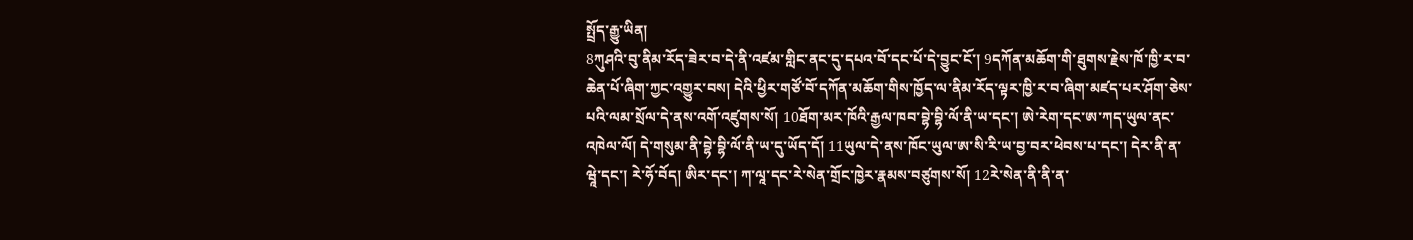སྤྲོད་རྒྱུ་ཡིན།
8ཀུཤའི་བུ་ནིམ་རོད་ཟེར་བ་དེ་ནི་འཛམ་གླིང་ནང་དུ་དཔའ་བོ་དང་པོ་དེ་བྱུང་ངོ་། 9དཀོན་མཆོག་གི་ཐུགས་རྗེས་ཁོ་ཁྱི་ར་བ་ཆེན་པོ་ཞིག་ཀྱང་འགྱུར་བས། དེའི་ཕྱིར་གཙོ་བོ་དཀོན་མཆོག་གིས་ཁྱོད་ལ་ནིམ་རོད་ལྟར་ཁྱི་ར་བ་ཞིག་མཛད་པར་ཤོག་ཅེས་པའི་ལམ་སྲོལ་དེ་ནས་འགོ་འཛུགས་སོ། 10ཐོག་མར་ཁོའི་རྒྱལ་ཁབ་བྷེ་བྷི་ལོ་ནི་ཡ་དང་། ཨེ་རེག་དང་ཨ་ཀད་ཡུལ་ནང་འཁེལ་ལོ། དེ་གསུམ་ནི་བྷེ་བྷི་ལོ་ནི་ཡ་དུ་ཡོད་དོ། 11ཡུལ་དེ་ནས་ཁོང་ཡུལ་ཨ་སི་རི་ཡ་བྱ་བར་ཕེབས་པ་དང་། དེར་ནི་ན་ཝཱེ་དང་། རེ་ཧོ་བོད། ཨིར་དང་། ཀ་ལཱ་དང་རེ་སེན་གྲོང་ཁྱེར་རྣམས་བཙུགས་སོ། 12རེ་སེན་ནི་ནི་ན་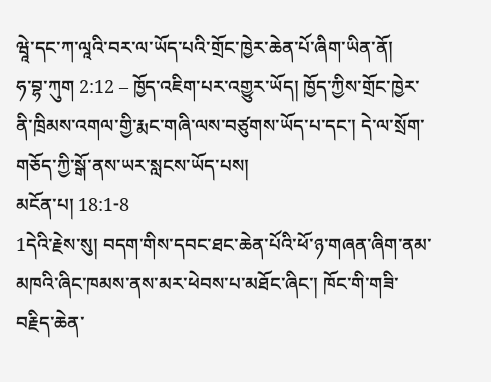ཝཱེ་དང་ཀ་ལཱའི་བར་ལ་ཡོད་པའི་གྲོང་ཁྱེར་ཆེན་པོ་ཞིག་ཡིན་ནོ།
ཧ་བྷ་ཀུག 2:12 – ཁྱོད་འཇིག་པར་འགྱུར་ཡོད། ཁྱོད་ཀྱིས་གྲོང་ཁྱེར་ནི་ཁྲིམས་འགལ་གྱི་རྨང་གཞི་ལས་བཙུགས་ཡོད་པ་དང་། དེ་ལ་སྲོག་གཅོད་ཀྱི་སྒོ་ནས་ཡར་སླངས་ཡོད་པས།
མངོན་པ། 18:1-8
1དེའི་རྗེས་སུ། བདག་གིས་དབང་ཐང་ཆེན་པོའི་ཕོ་ཉ་གཞན་ཞིག་ནམ་མཁའི་ཞིང་ཁམས་ནས་མར་ཕེབས་པ་མཐོང་ཞིང་། ཁོང་གི་གཟི་བརྗིད་ཆེན་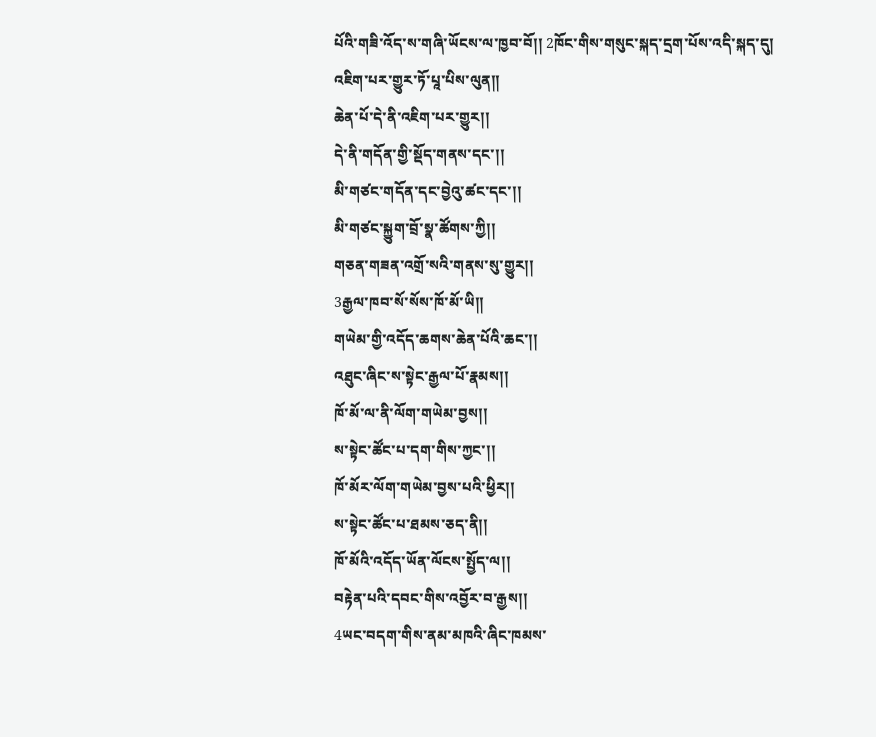པོའི་གཟི་འོད་ས་གཞི་ཡོངས་ལ་ཁྱབ་བོ།། 2ཁོང་གིས་གསུང་སྐད་དྲག་པོས་འདི་སྐད་དུ།
འཇིག་པར་གྱུར་ཏོ་པཱ་པིས་ལུན།།
ཆེན་པོ་དེ་ནི་འཇིག་པར་གྱུར།།
དེ་ནི་གདོན་གྱི་སྡོད་གནས་དང་།།
མི་གཙང་གདོན་དང་བྱེའུ་ཚང་དང་།།
མི་གཙང་སྐྱུག་བྲོ་སྣ་ཚོགས་ཀྱི།།
གཅན་གཟན་འགྲོ་སའི་གནས་སུ་གྱུར།།
3རྒྱལ་ཁབ་སོ་སོས་ཁོ་མོ་ཡི།།
གཡེམ་གྱི་འདོད་ཆགས་ཆེན་པོའི་ཆང་།།
འཐུང་ཞིང་ས་སྟེང་རྒྱལ་པོ་རྣམས།།
ཁོ་མོ་ལ་ནི་ལོག་གཡེམ་བྱས།།
ས་སྟེང་ཚོང་པ་དག་གིས་ཀྱང་།།
ཁོ་མོར་ལོག་གཡེམ་བྱས་པའི་ཕྱིར།།
ས་སྟེང་ཚོང་པ་ཐམས་ཅད་ནི།།
ཁོ་མོའི་འདོད་ཡོན་ལོངས་སྤྱོད་ལ།།
བརྟེན་པའི་དབང་གིས་འབྱོར་བ་རྒྱས།།
4ཡང་བདག་གིས་ནམ་མཁའི་ཞིང་ཁམས་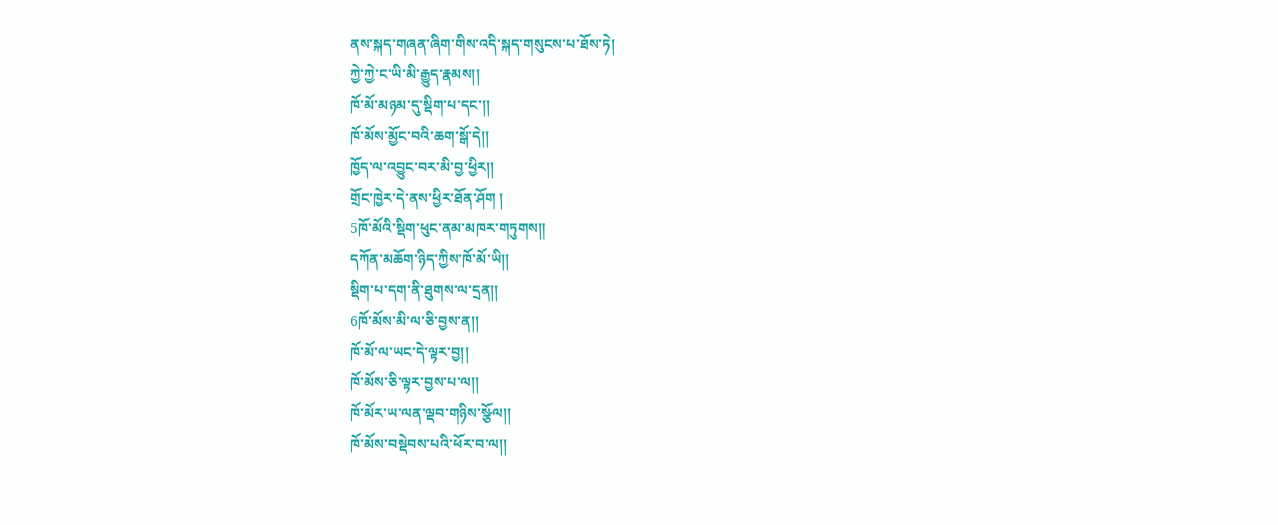ནས་སྐད་གཞན་ཞིག་གིས་འདི་སྐད་གསུངས་པ་ཐོས་ཏེ།
ཀྱེ་ཀྱེ་ང་ཡི་མི་རྒྱུད་རྣམས།།
ཁོ་མོ་མཉམ་དུ་སྡིག་པ་དང་།།
ཁོ་མོས་མྱོང་བའི་ཆག་སྒོ་དེ།།
ཁྱོད་ལ་འབྱུང་བར་མི་བྱ་ཕྱིར།།
གྲོང་ཁྱེར་དེ་ནས་ཕྱིར་ཐོན་ཤོག །
5ཁོ་མོའི་སྡིག་ཕུང་ནམ་མཁར་གཏུགས༎
དཀོན་མཆོག་ཉིད་ཀྱིས་ཁོ་མོ་ཡི།།
སྡིག་པ་དག་ནི་ཐུགས་ལ་དྲན།།
6ཁོ་མོས་མི་ལ་ཅི་བྱས་ན།།
ཁོ་མོ་ལ་ཡང་དེ་ལྟར་བྱ།།
ཁོ་མོས་ཅི་ལྟར་བྱས་པ་ལ།།
ཁོ་མོར་ཡ་ལན་ལྡབ་གཉིས་སྩོལ།།
ཁོ་མོས་བསྡེབས་པའི་ཕོར་བ་ལ།།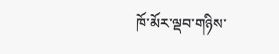ཁོ་མོར་ལྡབ་གཉིས་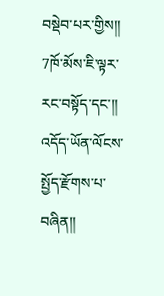བསྡེབ་པར་གྱིས།།
7ཁོ་མོས་ཇི་ལྟར་རང་བསྟོད་དང་།།
འདོད་ཡོན་ལོངས་སྤྱོད་རྫོགས་པ་བཞིན།།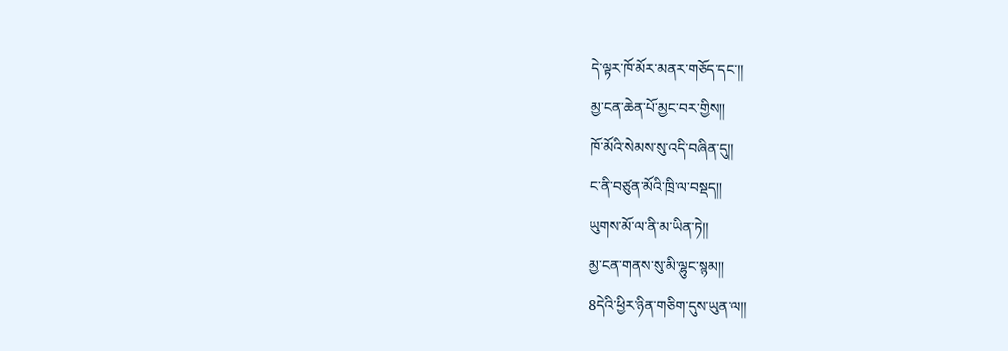དེ་ལྟར་ཁོ་མོར་མནར་གཅོད་དང་།།
མྱ་ངན་ཆེན་པོ་མྱང་བར་གྱིས།།
ཁོ་མོའི་སེམས་སུ་འདི་བཞིན་དུ།།
ང་ནི་བཙུན་མོའི་ཁྲི་ལ་བསྡད།།
ཡུགས་མོ་ལ་ནི་མ་ཡིན་ཏེ།།
མྱ་ངན་གནས་སུ་མི་ལྷུང་སྙམ།།
8དེའི་ཕྱིར་ཉིན་གཅིག་དུས་ཡུན་ལ།།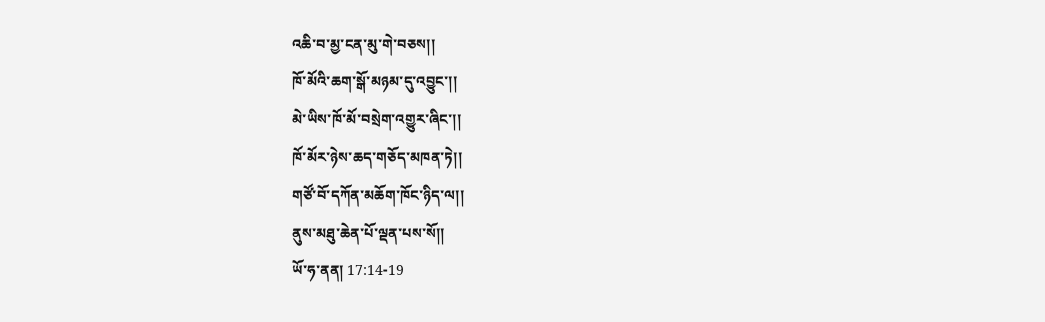འཆི་བ་མྱ་ངན་མུ་གེ་བཅས།།
ཁོ་མོའི་ཆག་སྒོ་མཉམ་དུ་འབྱུང་།།
མེ་ཡིས་ཁོ་མོ་བསྲེག་འགྱུར་ཞིང་།།
ཁོ་མོར་ཉེས་ཆད་གཅོད་མཁན་ཏེ།།
གཙོ་བོ་དཀོན་མཆོག་ཁོང་ཉིད་ལ།།
ནུས་མཐུ་ཆེན་པོ་ལྡན་པས་སོ།།
ཡོ་ཧ་ནན། 17:14-19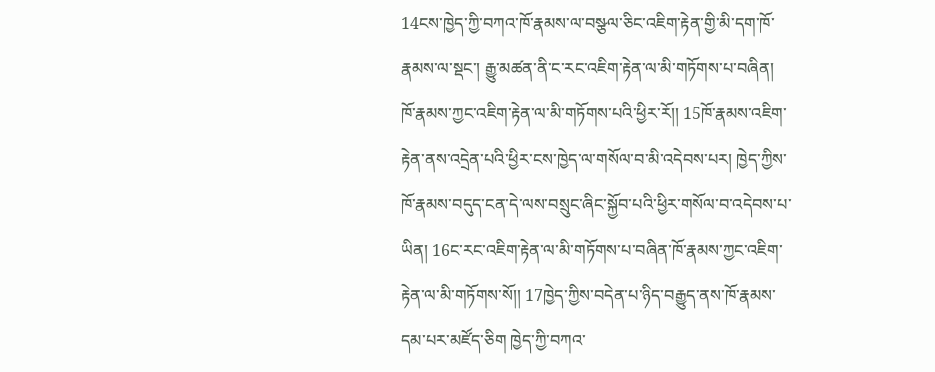14ངས་ཁྱེད་ཀྱི་བཀའ་ཁོ་རྣམས་ལ་བསྩལ་ཅིང་འཇིག་རྟེན་གྱི་མི་དག་ཁོ་རྣམས་ལ་སྡང་། རྒྱུ་མཚན་ནི་ང་རང་འཇིག་རྟེན་ལ་མི་གཏོགས་པ་བཞིན། ཁོ་རྣམས་ཀྱང་འཇིག་རྟེན་ལ་མི་གཏོགས་པའི་ཕྱིར་རོ།། 15ཁོ་རྣམས་འཇིག་རྟེན་ནས་འདྲེན་པའི་ཕྱིར་ངས་ཁྱེད་ལ་གསོལ་བ་མི་འདེབས་པར། ཁྱེད་ཀྱིས་ཁོ་རྣམས་བདུད་ངན་དེ་ལས་བསྲུང་ཞིང་སྐྱོབ་པའི་ཕྱིར་གསོལ་བ་འདེབས་པ་ཡིན། 16ང་རང་འཇིག་རྟེན་ལ་མི་གཏོགས་པ་བཞིན་ཁོ་རྣམས་ཀྱང་འཇིག་རྟེན་ལ་མི་གཏོགས་སོ།། 17ཁྱེད་ཀྱིས་བདེན་པ་ཉིད་བརྒྱུད་ནས་ཁོ་རྣམས་དམ་པར་མཛོད་ཅིག ཁྱེད་ཀྱི་བཀའ་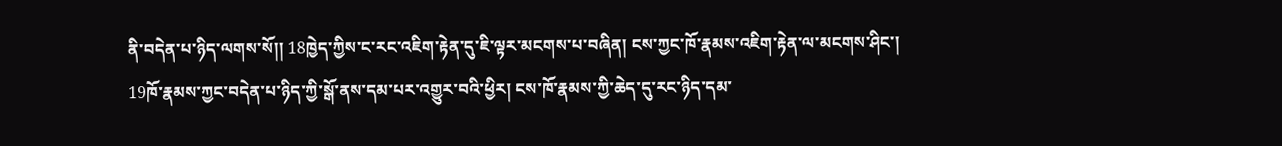ནི་བདེན་པ་ཉིད་ལགས་སོ།། 18ཁྱེད་ཀྱིས་ང་རང་འཇིག་རྟེན་དུ་ཇི་ལྟར་མངགས་པ་བཞིན། ངས་ཀྱང་ཁོ་རྣམས་འཇིག་རྟེན་ལ་མངགས་ཤིང་། 19ཁོ་རྣམས་ཀྱང་བདེན་པ་ཉིད་ཀྱི་སྒོ་ནས་དམ་པར་འགྱུར་བའི་ཕྱིར། ངས་ཁོ་རྣམས་ཀྱི་ཆེད་དུ་རང་ཉིད་དམ་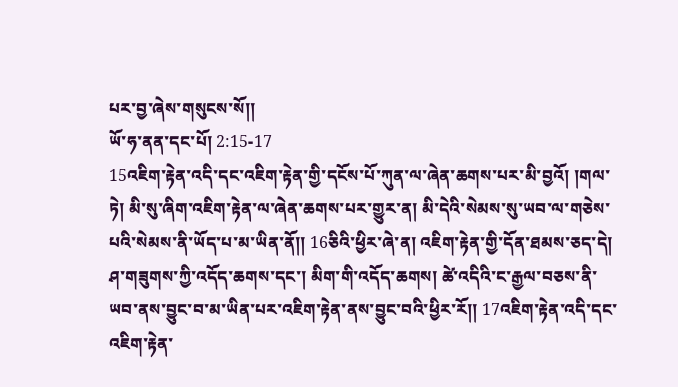པར་བྱ་ཞེས་གསུངས་སོ།།
ཡོ་ཧ་ནན་དང་པོ། 2:15-17
15འཇིག་རྟེན་འདི་དང་འཇིག་རྟེན་གྱི་དངོས་པོ་ཀུན་ལ་ཞེན་ཆགས་པར་མི་བྱའོ། །གལ་ཏེ། མི་སུ་ཞིག་འཇིག་རྟེན་ལ་ཞེན་ཆགས་པར་གྱུར་ན། མི་དེའི་སེམས་སུ་ཡབ་ལ་གཅེས་པའི་སེམས་ནི་ཡོད་པ་མ་ཡིན་ནོ།། 16ཅིའི་ཕྱིར་ཞེ་ན། འཇིག་རྟེན་གྱི་དོན་ཐམས་ཅད་དེ། ཤ་གཟུགས་ཀྱི་འདོད་ཆགས་དང་། མིག་གི་འདོད་ཆགས། ཚེ་འདིའི་ང་རྒྱལ་བཅས་ནི་ཡབ་ནས་བྱུང་བ་མ་ཡིན་པར་འཇིག་རྟེན་ནས་བྱུང་བའི་ཕྱིར་རོ།། 17འཇིག་རྟེན་འདི་དང་འཇིག་རྟེན་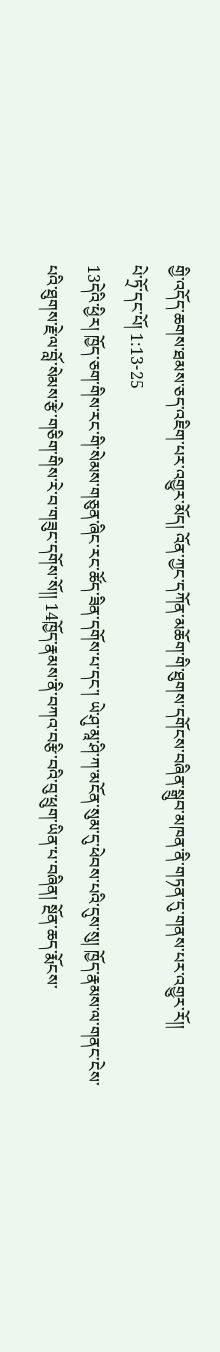གྱི་འདོད་ཆགས་ཐམས་ཅད་འཇིག་པར་འགྱུར་མོད། འོན་ཀྱང་དཀོན་མཆོག་གི་ཐུགས་དགོངས་བཞིན་སྒྲུབ་མཁན་ནི་གཏན་དུ་གནས་པར་འགྱུར་རོ།།
པེ་ཏྲོ་དང་པོ། 1:13-25
13དེའི་ཕྱིར། ཁྱོད་ཅག་གིས་རང་གི་སེམས་གཅུན་ཞིང་རང་ཚོད་ཟིན་དགོས་པ་དང་། ཡེ་ཤུ་མཱ་ཤི་ཀ་མངོན་སུམ་དུ་ཕེབས་པའི་དུས་སུ། ཁྱོད་རྣམས་ལ་གནང་ངེས་པའི་ཐུགས་རྗེ་ལ་བློ་སེམས་རྩེ་གཅིག་གིས་རེ་བ་གཟུང་དགོས་སོ།། 14ཁྱོད་རྣམས་ནི་བཀའ་བརྩི་བའི་བུ་ཕྲུག་ཡིན་པ་བཞིན། སྔོན་ཆད་རྨོངས་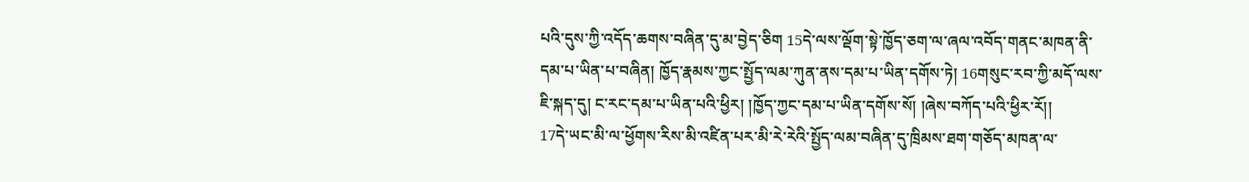པའི་དུས་ཀྱི་འདོད་ཆགས་བཞིན་དུ་མ་བྱེད་ཅིག 15དེ་ལས་ལྡོག་སྟེ་ཁྱོད་ཅག་ལ་ཞལ་འབོད་གནང་མཁན་ནི་དམ་པ་ཡིན་པ་བཞིན། ཁྱོད་རྣམས་ཀྱང་སྤྱོད་ལམ་ཀུན་ནས་དམ་པ་ཡིན་དགོས་ཏེ། 16གསུང་རབ་ཀྱི་མདོ་ལས་ཇི་སྐད་དུ། ང་རང་དམ་པ་ཡིན་པའི་ཕྱིར། །ཁྱོད་ཀྱང་དམ་པ་ཡིན་དགོས་སོ། །ཞེས་བཀོད་པའི་ཕྱིར་རོ།།
17དེ་ཡང་མི་ལ་ཕྱོགས་རིས་མི་འཛིན་པར་མི་རེ་རེའི་སྤྱོད་ལམ་བཞིན་དུ་ཁྲིམས་ཐག་གཅོད་མཁན་ལ་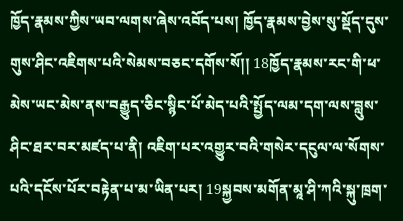ཁྱོད་རྣམས་ཀྱིས་ཡབ་ལགས་ཞེས་འབོད་པས། ཁྱོད་རྣམས་བྱེས་སུ་སྡོད་དུས་གུས་ཤིང་འཇིགས་པའི་སེམས་བཅང་དགོས་སོ།། 18ཁྱོད་རྣམས་རང་གི་ཕ་མེས་ཡང་མེས་ནས་བརྒྱུད་ཅིང་སྙིང་པོ་མེད་པའི་སྤྱོད་ལམ་དག་ལས་བླུས་ཤིང་ཐར་བར་མཛད་པ་ནི། འཇིག་པར་འགྱུར་བའི་གསེར་དངུལ་ལ་སོགས་པའི་དངོས་པོར་བརྟེན་པ་མ་ཡིན་པར། 19སྐྱབས་མགོན་མཱ་ཤི་ཀའི་སྐུ་ཁྲག་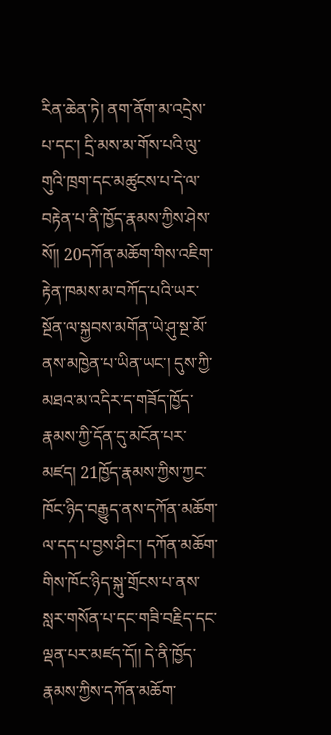རིན་ཆེན་ཏེ། ནག་ནོག་མ་འདྲེས་པ་དང་། དྲི་མས་མ་གོས་པའི་ལུ་གུའི་ཁྲག་དང་མཚུངས་པ་དེ་ལ་བརྟེན་པ་ནི་ཁྱོད་རྣམས་ཀྱིས་ཤེས་སོ།། 20དཀོན་མཆོག་གིས་འཇིག་རྟེན་ཁམས་མ་བཀོད་པའི་ཡར་སྔོན་ལ་སྐྱབས་མགོན་ཡེ་ཤུ་སྔ་མོ་ནས་མཁྱེན་པ་ཡིན་ཡང་། དུས་ཀྱི་མཐའ་མ་འདིར་ད་གཟོད་ཁྱོད་རྣམས་ཀྱི་དོན་དུ་མངོན་པར་མཛད། 21ཁྱོད་རྣམས་ཀྱིས་ཀྱང་ཁོང་ཉིད་བརྒྱུད་ནས་དཀོན་མཆོག་ལ་དད་པ་བྱས་ཤིང་། དཀོན་མཆོག་གིས་ཁོང་ཉིད་སྐུ་གྲོངས་པ་ནས་སླར་གསོན་པ་དང་གཟི་བརྗིད་དང་ལྡན་པར་མཛད་དོ།། དེ་ནི་ཁྱོད་རྣམས་ཀྱིས་དཀོན་མཆོག་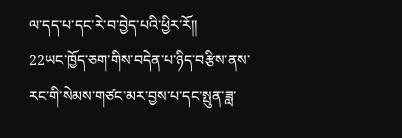ལ་དད་པ་དང་རེ་བ་བྱེད་པའི་ཕྱིར་རོ།།
22ཡང་ཁྱོད་ཅག་གིས་བདེན་པ་ཉིད་བརྩིས་ནས་རང་གི་སེམས་གཙང་མར་བྱས་པ་དང་སྤུན་ཟླ་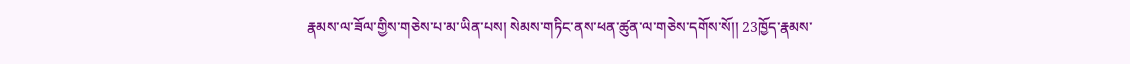རྣམས་ལ་ཟོལ་གྱིས་གཅེས་པ་མ་ཡིན་པས། སེམས་གཏིང་ནས་ཕན་ཚུན་ལ་གཅེས་དགོས་སོ།། 23ཁྱོད་རྣམས་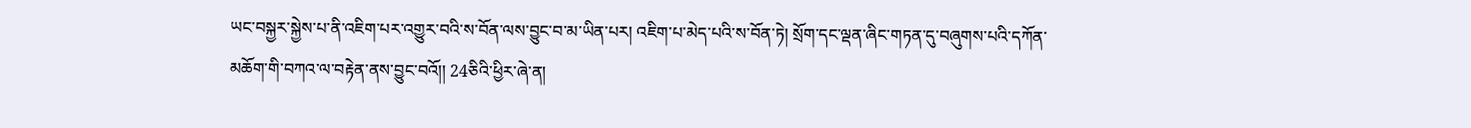ཡང་བསྐྱར་སྐྱེས་པ་ནི་འཇིག་པར་འགྱུར་བའི་ས་བོན་ལས་བྱུང་བ་མ་ཡིན་པར། འཇིག་པ་མེད་པའི་ས་བོན་ཏེ། སྲོག་དང་ལྡན་ཞིང་གཏན་དུ་བཞུགས་པའི་དཀོན་མཆོག་གི་བཀའ་ལ་བརྟེན་ནས་བྱུང་བའོ།། 24ཅིའི་ཕྱིར་ཞེ་ན།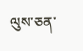ལུས་ཅན་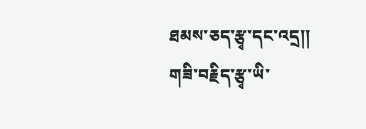ཐམས་ཅད་རྩྭ་དང་འདྲ།།
གཟི་བརྗིད་རྩྭ་ཡི་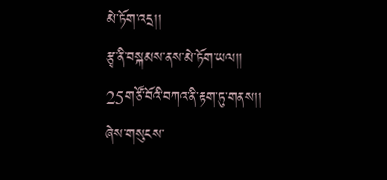མེ་ཏོག་འདྲ།།
རྩྭ་ནི་བསྐམས་ནས་མེ་ཏོག་ཡལ།།
25གཙོ་བོའི་བཀའ་ནི་རྟག་ཏུ་གནས།།
ཞེས་གསུངས་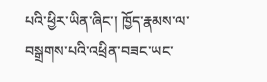པའི་ཕྱིར་ཡིན་ཞིང་། ཁྱོད་རྣམས་ལ་བསྒྲགས་པའི་འཕྲིན་བཟང་ཡང་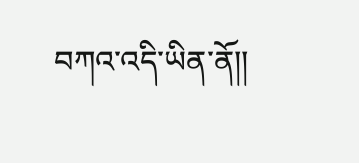བཀའ་འདི་ཡིན་ནོ།།